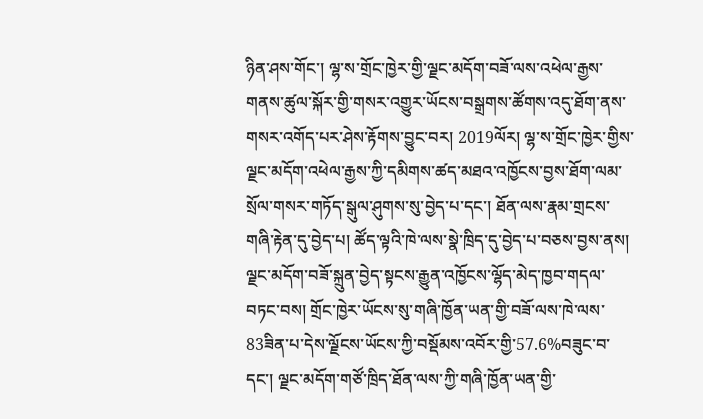ཉིན་ཤས་གོང་། ལྷ་ས་གྲོང་ཁྱེར་གྱི་ལྗང་མདོག་བཟོ་ལས་འཕེལ་རྒྱས་གནས་ཚུལ་སྐོར་གྱི་གསར་འགྱུར་ཡོངས་བསྒྲགས་ཚོགས་འདུ་ཐོག་ནས་གསར་འགོད་པར་ཤེས་རྟོགས་བྱུང་བར། 2019ལོར། ལྷ་ས་གྲོང་ཁྱེར་གྱིས་ལྗང་མདོག་འཕེལ་རྒྱས་ཀྱི་དམིགས་ཚད་མཐའ་འཁྱོངས་བྱས་ཐོག་ལམ་སྲོལ་གསར་གཏོད་སྒུལ་ཤུགས་སུ་བྱེད་པ་དང་། ཐོན་ལས་རྣམ་གྲངས་གཞི་རྟེན་དུ་བྱེད་པ། ཚོད་ལྟའི་ཁེ་ལས་སྣེ་ཁྲིད་དུ་བྱེད་པ་བཅས་བྱས་ནས། ལྗང་མདོག་བཟོ་སྐྲུན་བྱེད་སྟངས་རྒྱུན་འཁྱོངས་ལྷོད་མེད་ཁྱབ་གདལ་བཏང་བས། གྲོང་ཁྱེར་ཡོངས་སུ་གཞི་ཁྱོན་ཡན་གྱི་བཟོ་ལས་ཁེ་ལས་83ཟིན་པ་དེས་ལྗོངས་ཡོངས་ཀྱི་བསྡོམས་འབོར་གྱི་57.6%བཟུང་བ་དང་། ལྗང་མདོག་གཙོ་ཁྲིད་ཐོན་ལས་ཀྱི་གཞི་ཁྱོན་ཡན་གྱི་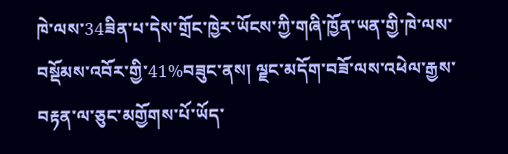ཁེ་ལས་34ཟིན་པ་དེས་གྲོང་ཁྱེར་ཡོངས་ཀྱི་གཞི་ཁྱོན་ཡན་གྱི་ཁེ་ལས་བསྡོམས་འབོར་གྱི་41%བཟུང་ནས། ལྗང་མདོག་བཟོ་ལས་འཕེལ་རྒྱས་བརྟན་ལ་ཅུང་མགྱོགས་པོ་ཡོད་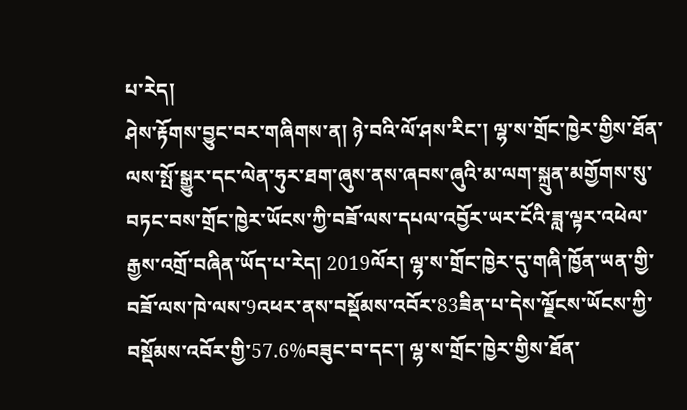པ་རེད།
ཤེས་རྟོགས་བྱུང་བར་གཞིགས་ན། ཉེ་བའི་ལོ་ཤས་རིང་། ལྷ་ས་གྲོང་ཁྱེར་གྱིས་ཐོན་ལས་སྤོ་སྒྱུར་དང་ལེན་ཧུར་ཐག་ཞུས་ནས་ཞབས་ཞུའི་མ་ལག་སྐྲུན་མགྱོགས་སུ་བཏང་བས་གྲོང་ཁྱེར་ཡོངས་ཀྱི་བཟོ་ལས་དཔལ་འབྱོར་ཡར་ངོའི་ཟླ་ལྟར་འཕེལ་རྒྱས་འགྲོ་བཞིན་ཡོད་པ་རེད། 2019ལོར། ལྷ་ས་གྲོང་ཁྱེར་དུ་གཞི་ཁྱོན་ཡན་གྱི་བཟོ་ལས་ཁེ་ལས་9འཕར་ནས་བསྡོམས་འབོར་83ཟིན་པ་དེས་ལྗོངས་ཡོངས་ཀྱི་བསྡོམས་འབོར་གྱི་57.6%བཟུང་བ་དང་། ལྷ་ས་གྲོང་ཁྱེར་གྱིས་ཐོན་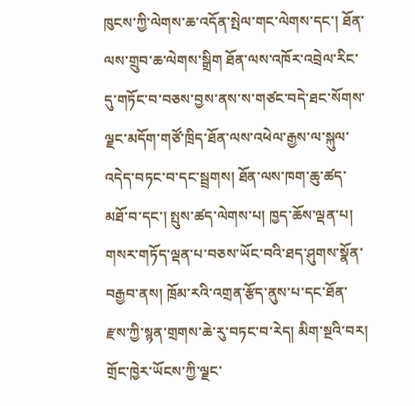ཁུངས་ཀྱི་ལེགས་ཆ་འདོན་སྤེལ་གང་ལེགས་དང་། ཐོན་ལས་གྲུབ་ཆ་ལེགས་སྒྲིག ཐོན་ལས་འཁོར་འབྲེལ་རིང་དུ་གཏོང་བ་བཅས་བྱས་ནས་ས་གཙང་བདེ་ཐང་སོགས་ལྗང་མདོག་གཙོ་ཁྲིད་ཐོན་ལས་འཕེལ་རྒྱས་ལ་སྐུལ་འདེད་བཏང་བ་དང་སྦྲགས། ཐོན་ལས་ཁག་ཆུ་ཚད་མཐོ་བ་དང་། སྤུས་ཚད་ལེགས་པ། ཁྱད་ཆོས་ལྡན་པ། གསར་གཏོད་ལྡན་པ་བཅས་ཡོང་བའི་ཐད་ཤུགས་སྣོན་བརྒྱབ་ནས། ཁྲོམ་རའི་འགྲན་རྩོད་ནུས་པ་དང་ཐོན་རྫས་ཀྱི་སྙན་གྲགས་ཆེ་རུ་བཏང་བ་རེད། མིག་སྔའི་བར། གྲོང་ཁྱེར་ཡོངས་ཀྱི་ལྗང་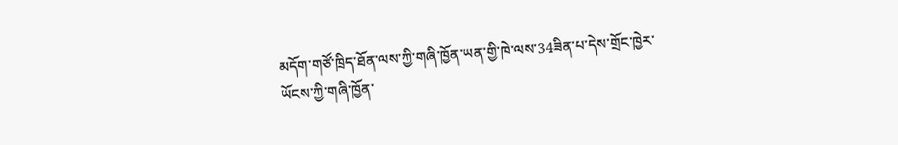མདོག་གཙོ་ཁྲིད་ཐོན་ལས་ཀྱི་གཞི་ཁྱོན་ཡན་གྱི་ཁེ་ལས་34ཟིན་པ་དེས་གྲོང་ཁྱེར་ཡོངས་ཀྱི་གཞི་ཁྱོན་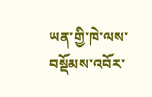ཡན་གྱི་ཁེ་ལས་བསྡོམས་འབོར་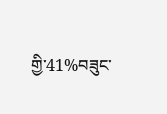གྱི་41%བཟུང་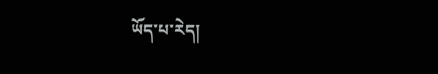ཡོད་པ་རེད།